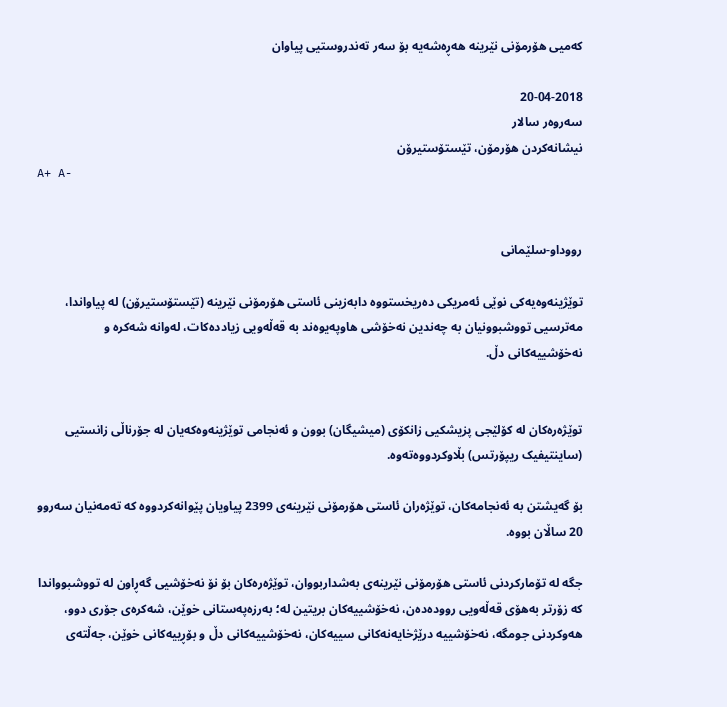کەمیی هۆرمۆنی نێرینە هەڕەشەیە بۆ سەر تەندروستیی پیاوان

20-04-2018
سەروەر سالار
نیشانەکردن هۆرمۆن، تێستۆستیرۆن
A+ A-


رووداو-سلێمانی

توێژینەوەیەکی نوێی ئەمریکی دەریخستووە دابەزینی ئاستی هۆرمۆنی نێرینە (تێستۆستیرۆن) لە پیاواندا، مەترسیی تووشبوونیان بە چەندین نەخۆشی هاوپەیوەند بە قەڵەویی زیاددەکات، لەوانە شەکرە و نەخۆشییەکانی دڵ.


توێژەرەکان لە کۆلێجی پزیشکیی زانکۆی (میشیگان) بوون و ئەنجامی توێژینەوەکەیان لە جۆرناڵی زانستیی (ساینتیفیک ریپۆرتس) بڵاوکردووەتەوە.

بۆ گەیشتن بە ئەنجامەکان، توێژەران ئاستی هۆرمۆنی نێرینەی 2399 پیاویان پێوانەکردووە کە تەمەنیان سەروو 20 ساڵان بووە.

جگە لە تۆمارکردنی ئاستی هۆرمۆنی نێرینەی بەشداربووان، توێژەرەکان بۆ نۆ نەخۆشیی گەڕاون لە تووشبوواندا کە زۆرتر بەهۆی قەڵەویی روودەدەن، نەخۆشییەکان بریتین لە؛ بەرزەپەستانی خوێن، شەکرەی جۆری دوو، هەوکردنی جومگە، نەخۆشییە درێژخایەنەکانی سییەکان، نەخۆشییەکانی دڵ و بۆڕییەکانی خوێن، جەڵتەی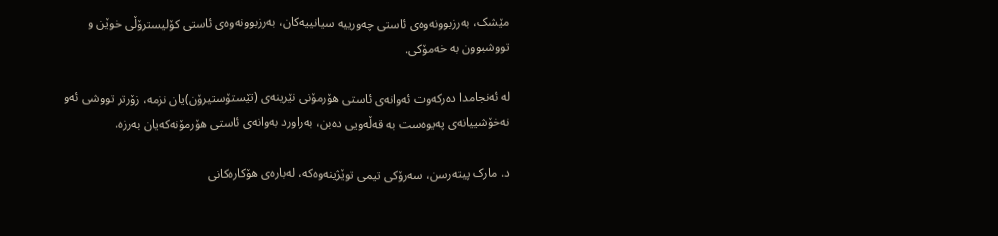مێشک، بەرزبوونەوەی ئاستی چەورییە سیانییەکان، بەرزبوونەوەی ئاستی کۆلیسترۆڵی خوێن و تووشبوون بە خەمۆکی.

لە ئەنجامدا دەرکەوت ئەوانەی ئاستی هۆرمۆنی نێرینەی (تێستۆستیرۆن)یان نزمە، زۆرتر تووشی ئەو نەخۆشییانەی پەیوەست بە قەڵەویی دەبن، بەراورد بەوانەی ئاستی هۆرمۆنەکەیان بەرزە.

د. مارک پیتەرسن، سەرۆکی تیمی توێژینەوەکە، لەبارەی هۆکارەکانی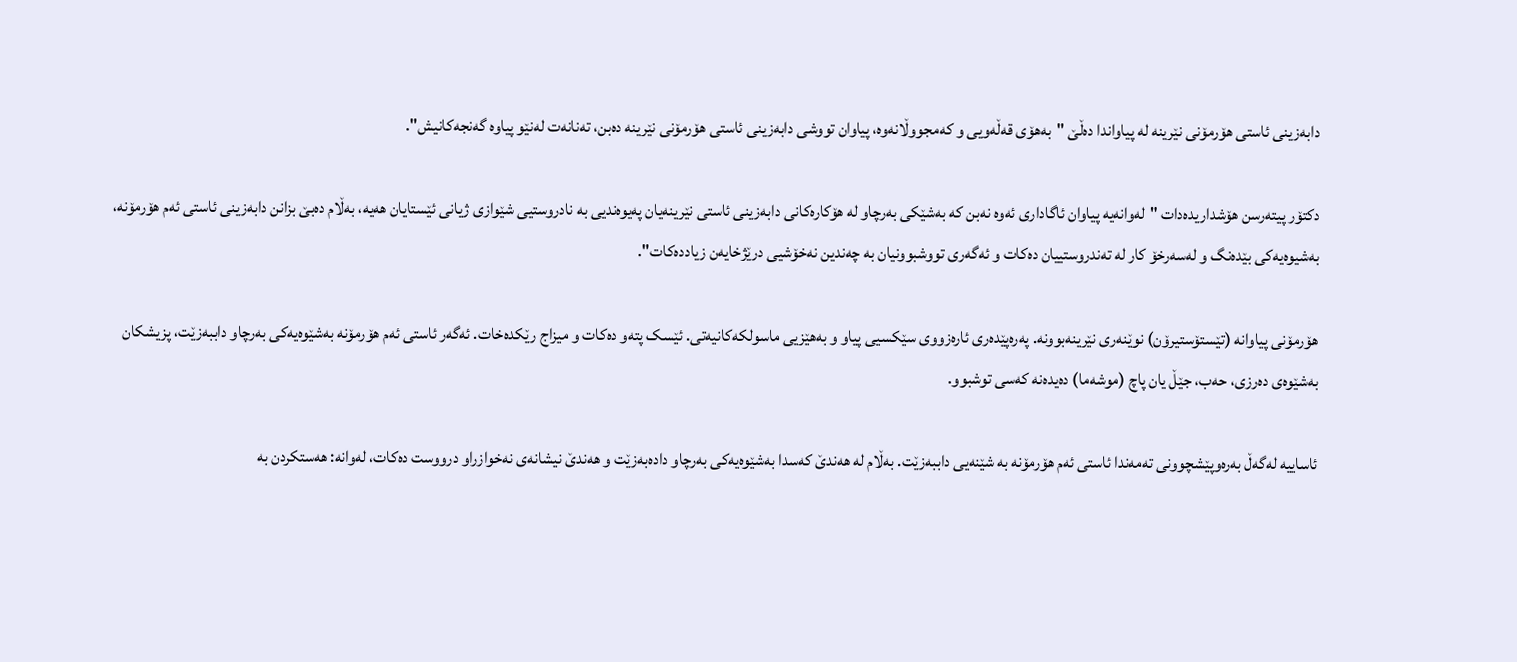دابەزینی ئاستی هۆرمۆنی نێرینە لە پیاواندا دەڵێ "بەهۆی قەڵەویی و کەمجووڵانەوە، پیاوان تووشی دابەزینی ئاستی هۆرمۆنی نێرینە دەبن، تەنانەت لەنێو پیاوە گەنجەکانیش".

دکتۆر پیتەرسن هۆشداریدەدات "لەوانەیە پیاوان ئاگاداری ئەوە نەبن کە بەشێکی بەرچاو لە هۆکارەکانی دابەزینی ئاستی نێرینەیان پەیوەندیی بە نادروستیی شێوازی ژیانی ئێستایان هەیە، بەڵام دەبێ بزانن دابەزینی ئاستی ئەم هۆرمۆنە، بەشیوەیەکی بێدەنگ و لەسەرخۆ کار لە تەندروستییان دەکات و ئەگەری تووشبوونیان بە چەندین نەخۆشیی درێژخایەن زیاددەکات".

هۆرمۆنى پیاوانە (تێستۆستیرۆن) نوێنەرى نێرینەبوونە. پەرەپێدەرى ئارەزووى سێکسیى پیاو و بەهێزیى ماسولکەکانیەتى. ئێسک پتەو دەکات و میزاج رێکدەخات. ئەگەر ئاستى ئەم هۆرمۆنە بەشێوەیەکى بەرچاو داببەزێت، پزیشکان بەشێوەى دەرزى، حەب، جێڵ یان پاچ (موشەما) دەیدەنە کەسى توشبوو.

ئاساییە لەگەڵ بەرەوپێشچوونى تەمەندا ئاستى ئەم هۆرمۆنە بە شێنەیى داببەزێت. بەڵام لە هەندێ کەسدا بەشێوەیەکى بەرچاو دادەبەزێت و هەندێ نیشانەى نەخوازراو درووست دەکات، لەوانە: هەستکردن بە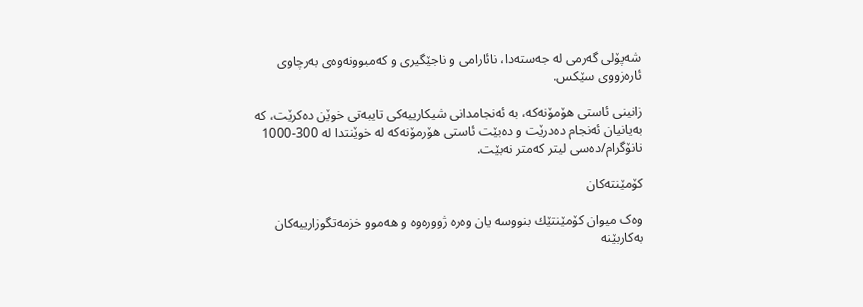شەپۆلى گەرمى لە جەستەدا، نائارامى و ناجێگیرى و کەمبوونەوەى بەرچاوى ئارەزووى سێکس.

زانینى ئاستى هۆمۆنەکە، بە ئەنجامدانى شیکارییەکى تایبەتى خوێن دەکرێت، کە بەیانیان ئەنجام دەدرێت و دەبێت ئاستى هۆرمۆنەکە لە خوێنتدا لە 300-1000 نانۆگرام/دەسى لیتر کەمتر نەبێت.

کۆمێنتەکان

وەک میوان کۆمێنتێك بنووسە یان وەرە ژوورەوە و هه‌موو خزمەتگوزارییەکان به‌كاربێنه‌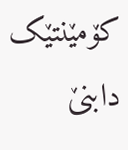کۆمێنتێک دابنێ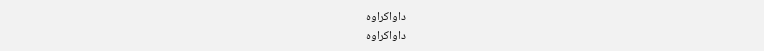داواکراوە
داواکراوە